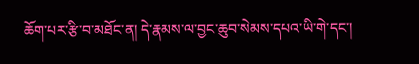ཆོག་པར་རྩི་བ་མཐོང་ན། དེ་རྣམས་ལ་བྱང་ཆུབ་སེམས་དཔའ་ཡི་གེ་དང་།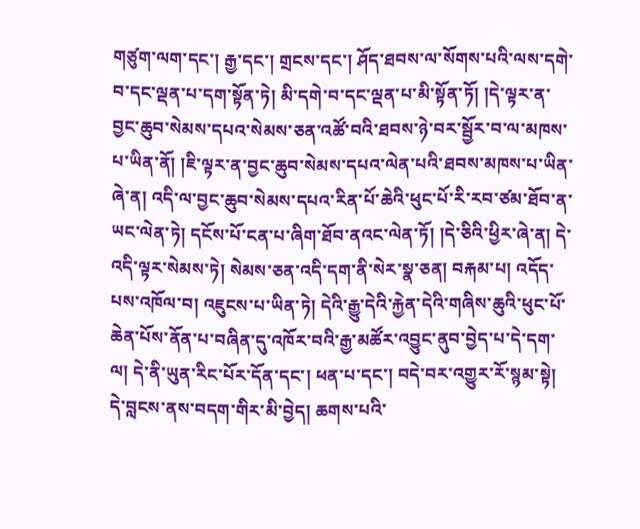གཙུག་ལག་དང་། རྒྱ་དང་། གྲངས་དང་། ཤོད་ཐབས་ལ་སོགས་པའི་ལས་དགེ་བ་དང་ལྡན་པ་དག་སྟོན་ཏེ། མི་དགེ་བ་དང་ལྡན་པ་མི་སྟོན་ཏོ། །དེ་ལྟར་ན་བྱང་ཆུབ་སེམས་དཔའ་སེམས་ཅན་འཚོ་བའི་ཐབས་ཉེ་བར་སྦྱོར་བ་ལ་མཁས་པ་ཡིན་ནོ། །ཇི་ལྟར་ན་བྱང་ཆུབ་སེམས་དཔའ་ལེན་པའི་ཐབས་མཁས་པ་ཡིན་ཞེ་ན། འདི་ལ་བྱང་ཆུབ་སེམས་དཔའ་རིན་པོ་ཆེའི་ཕུང་པོ་རི་རབ་ཙམ་ཐོབ་ན་ཡང་ལེན་ཏེ། དངོས་པོ་ངན་པ་ཞིག་ཐོབ་ནའང་ལེན་ཏོ། །དེ་ཅིའི་ཕྱིར་ཞེ་ན། དེ་འདི་ལྟར་སེམས་ཏེ། སེམས་ཅན་འདི་དག་ནི་སེར་སྣ་ཅན། བརྐམ་པ། འདོད་པས་འཁོལ་བ། འཇུངས་པ་ཡིན་ཏེ། དེའི་རྒྱུ་དེའི་རྐྱེན་དེའི་གཞིས་ཆུའི་ཕུང་པོ་ཆེན་པོས་ནོན་པ་བཞིན་དུ་འཁོར་བའི་རྒྱ་མཚོར་འབྱུང་ནུབ་བྱེད་པ་དེ་དག་ལ། དེ་ནི་ཡུན་རིང་པོར་དོན་དང་། ཕན་པ་དང་། བདེ་བར་འགྱུར་རོ་སྙམ་སྟེ། དེ་བླངས་ནས་བདག་གིར་མི་བྱེད། ཆགས་པའི་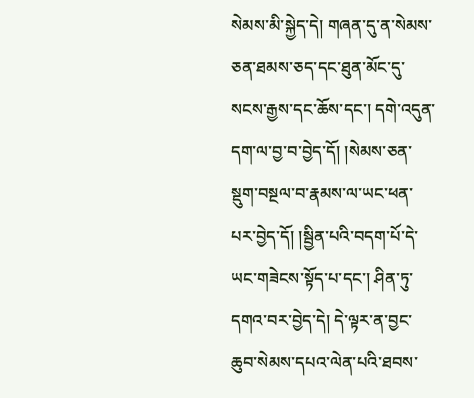སེམས་མི་སྐྱེད་དེ། གཞན་དུ་ན་སེམས་ཅན་ཐམས་ཅད་དང་ཐུན་མོང་དུ་སངས་རྒྱས་དང་ཆོས་དང་། དགེ་འདུན་དག་ལ་བྱ་བ་བྱེད་དོ། །སེམས་ཅན་སྡུག་བསྔལ་བ་རྣམས་ལ་ཡང་ཕན་པར་བྱེད་དོ། །སྦྱིན་པའི་བདག་པོ་དེ་ཡང་གཟེངས་སྟོད་པ་དང་། ཤིན་ཏུ་དགའ་བར་བྱེད་དེ། དེ་ལྟར་ན་བྱང་ཆུབ་སེམས་དཔའ་ལེན་པའི་ཐབས་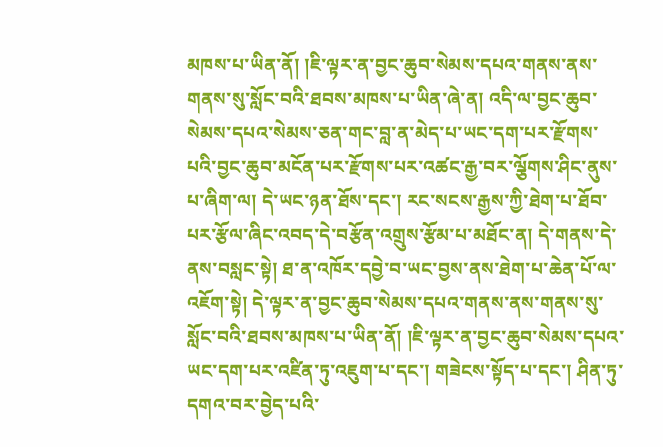མཁས་པ་ཡིན་ནོ། །ཇི་ལྟར་ན་བྱང་ཆུབ་སེམས་དཔའ་གནས་ནས་གནས་སུ་སློང་བའི་ཐབས་མཁས་པ་ཡིན་ཞེ་ན། འདི་ལ་བྱང་ཆུབ་སེམས་དཔའ་སེམས་ཅན་གང་བླ་ན་མེད་པ་ཡང་དག་པར་རྫོགས་པའི་བྱང་ཆུབ་མངོན་པར་རྫོགས་པར་འཚང་རྒྱ་བར་ལྕོགས་ཤིང་ནུས་པ་ཞིག་ལ། དེ་ཡང་ཉན་ཐོས་དང་། རང་སངས་རྒྱས་ཀྱི་ཐེག་པ་ཐོབ་པར་རྩོལ་ཞིང་འབད་དེ་བརྩོན་འགྲུས་རྩོམ་པ་མཐོང་ན། དེ་གནས་དེ་ནས་བསླང་སྟེ། ཐ་ན་འཁོར་དབྱེ་བ་ཡང་བྱས་ནས་ཐེག་པ་ཆེན་པོ་ལ་འཇོག་སྟེ། དེ་ལྟར་ན་བྱང་ཆུབ་སེམས་དཔའ་གནས་ནས་གནས་སུ་སློང་བའི་ཐབས་མཁས་པ་ཡིན་ནོ། །ཇི་ལྟར་ན་བྱང་ཆུབ་སེམས་དཔའ་ཡང་དག་པར་འཛིན་ཏུ་འཇུག་པ་དང་། གཟེངས་སྟོད་པ་དང་། ཤིན་ཏུ་དགའ་བར་བྱེད་པའི་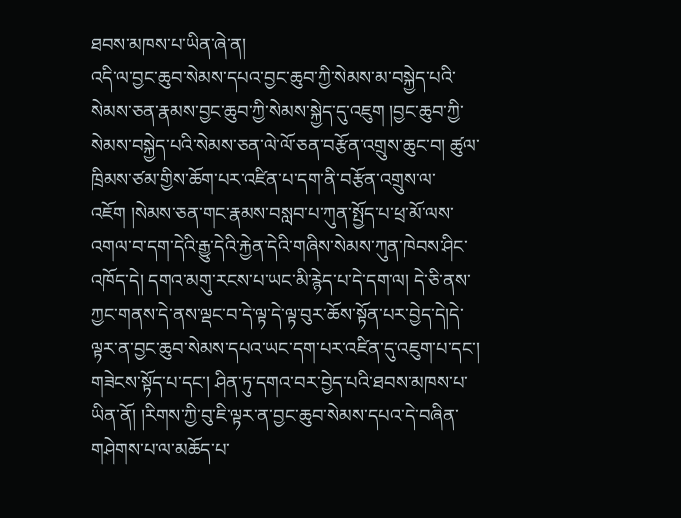ཐབས་མཁས་པ་ཡིན་ཞེ་ན།
འདི་ལ་བྱང་ཆུབ་སེམས་དཔའ་བྱང་ཆུབ་ཀྱི་སེམས་མ་བསྐྱེད་པའི་སེམས་ཅན་རྣམས་བྱང་ཆུབ་ཀྱི་སེམས་སྐྱེད་དུ་འཇུག །བྱང་ཆུབ་ཀྱི་སེམས་བསྐྱེད་པའི་སེམས་ཅན་ལེ་ལོ་ཅན་བརྩོན་འགྲུས་ཆུང་བ། ཚུལ་ཁྲིམས་ཙམ་གྱིས་ཆོག་པར་འཛིན་པ་དག་ནི་བརྩོན་འགྲུས་ལ་འཇོག །སེམས་ཅན་གང་རྣམས་བསླབ་པ་ཀུན་སྤྱོད་པ་ཕྲ་མོ་ལས་འགལ་བ་དག་དེའི་རྒྱུ་དེའི་རྐྱེན་དེའི་གཞིས་སེམས་ཀུན་ཁེབས་ཤིང་འཁོད་དེ། དགའ་མགུ་རངས་པ་ཡང་མི་རྙེད་པ་དེ་དག་ལ། དེ་ཅི་ནས་ཀྱང་གནས་དེ་ནས་ལྡང་བ་དེ་ལྟ་དེ་ལྟ་བུར་ཆོས་སྟོན་པར་བྱེད་དེ།དེ་ལྟར་ན་བྱང་ཆུབ་སེམས་དཔའ་ཡང་དག་པར་འཛིན་དུ་འཇུག་པ་དང་། གཟེངས་སྟོད་པ་དང་། ཤིན་ཏུ་དགའ་བར་བྱེད་པའི་ཐབས་མཁས་པ་ཡིན་ནོ། །རིགས་ཀྱི་བུ་ཇི་ལྟར་ན་བྱང་ཆུབ་སེམས་དཔའ་དེ་བཞིན་གཤེགས་པ་ལ་མཆོད་པ་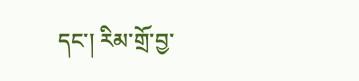དང་། རིམ་གྲོ་བྱ་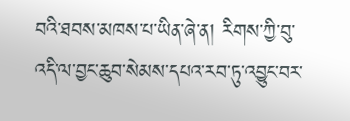བའི་ཐབས་མཁས་པ་ཡིན་ཞེ་ན། རིགས་ཀྱི་བུ་འདི་ལ་བྱང་ཆུབ་སེམས་དཔའ་རབ་ཏུ་འབྱུང་བར་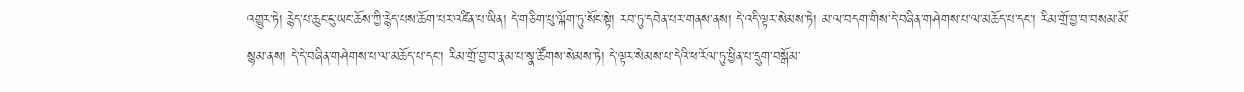འགྱུར་ཏེ། རྙེད་པ་ཆུང་ངུ་ཡང་ཆོས་ཀྱི་རྙེད་པས་ཆོག་པར་འཛིན་པ་ཡིན། དེ་གཅིག་པུ་ལྐོག་ཏུ་སོང་སྟེ། རབ་ཏུ་དབེན་པར་གནས་ནས། དེ་འདི་ལྟར་སེམས་ཏེ། མ་ལ་བདག་གིས་དེ་བཞིན་གཤེགས་པ་ལ་མཆོད་པ་དང་། རིམ་གྲོ་བྱ་བ་བསམ་མོ་སྙམ་ནས། དེ་དེ་བཞིན་གཤེགས་པ་ལ་མཆོད་པ་དང་། རིམ་གྲོ་བྱ་བ་རྣམ་པ་སྣ་ཚོགས་སེམས་ཏེ། དེ་ལྟར་སེམས་པ་དེའི་ཕ་རོལ་ཏུ་ཕྱིན་པ་དྲུག་བསྒོམ་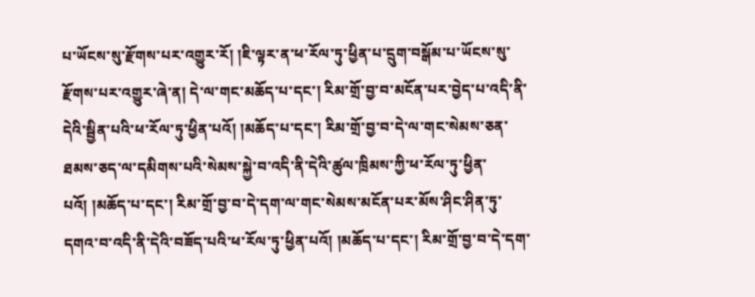པ་ཡོངས་སུ་རྫོགས་པར་འགྱུར་རོ། །ཇི་ལྟར་ན་ཕ་རོལ་ཏུ་ཕྱིན་པ་དྲུག་བསྒོམ་པ་ཡོངས་སུ་རྫོགས་པར་འགྱུར་ཞེ་ན། དེ་ལ་གང་མཆོད་པ་དང་། རིམ་གྲོ་བྱ་བ་མངོན་པར་བྱེད་པ་འདི་ནི་དེའི་སྦྱིན་པའི་ཕ་རོལ་ཏུ་ཕྱིན་པའོ། །མཆོད་པ་དང་། རིམ་གྲོ་བྱ་བ་དེ་ལ་གང་སེམས་ཅན་ཐམས་ཅད་ལ་དམིགས་པའི་སེམས་སྐྱེ་བ་འདི་ནི་དེའི་ཚུལ་ཁྲིམས་ཀྱི་ཕ་རོལ་ཏུ་ཕྱིན་པའོ། །མཆོད་པ་དང་། རིམ་གྲོ་བྱ་བ་དེ་དག་ལ་གང་སེམས་མངོན་པར་མོས་ཤིང་ཤིན་ཏུ་དགའ་བ་འདི་ནི་དེའི་བཟོད་པའི་ཕ་རོལ་ཏུ་ཕྱིན་པའོ། །མཆོད་པ་དང་། རིམ་གྲོ་བྱ་བ་དེ་དག་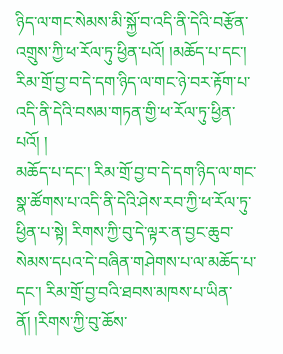ཉིད་ལ་གང་སེམས་མི་སྐྱོ་བ་འདི་ནི་དེའི་བརྩོན་འགྲུས་ཀྱི་ཕ་རོལ་ཏུ་ཕྱིན་པའོ། །མཆོད་པ་དང་། རིམ་གྲོ་བྱ་བ་དེ་དག་ཉིད་ལ་གང་ཉེ་བར་རྟོག་པ་འདི་ནི་དེའི་བསམ་གཏན་གྱི་ཕ་རོལ་ཏུ་ཕྱིན་པའོ། །
མཆོད་པ་དང་། རིམ་གྲོ་བྱ་བ་དེ་དག་ཉིད་ལ་གང་སྣ་ཚོགས་པ་འདི་ནི་དེའི་ཤེས་རབ་ཀྱི་ཕ་རོལ་ཏུ་ཕྱིན་པ་སྟེ། རིགས་ཀྱི་བུ་དེ་ལྟར་ན་བྱང་ཆུབ་སེམས་དཔའ་དེ་བཞིན་གཤེགས་པ་ལ་མཆོད་པ་དང་། རིམ་གྲོ་བྱ་བའི་ཐབས་མཁས་པ་ཡིན་ནོ། །རིགས་ཀྱི་བུ་ཆོས་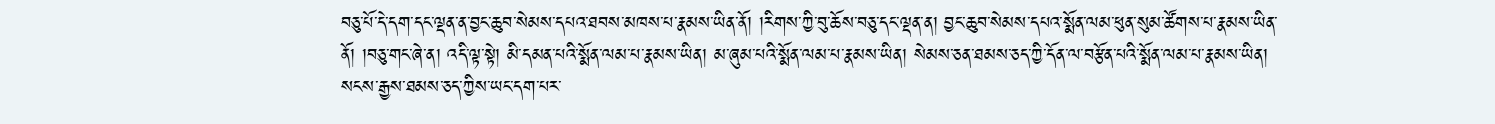བཅུ་པོ་དེ་དག་དང་ལྡན་ན་བྱང་ཆུབ་སེམས་དཔའ་ཐབས་མཁས་པ་རྣམས་ཡིན་ནོ། །རིགས་ཀྱི་བུ་ཆོས་བཅུ་དང་ལྡན་ན། བྱང་ཆུབ་སེམས་དཔའ་སྨོན་ལམ་ཕུན་སུམ་ཚོགས་པ་རྣམས་ཡིན་ནོ། །བཅུ་གང་ཞེ་ན། འདི་ལྟ་སྟེ། མི་དམན་པའི་སྨོན་ལམ་པ་རྣམས་ཡིན། མ་ཞུམ་པའི་སྨོན་ལམ་པ་རྣམས་ཡིན། སེམས་ཅན་ཐམས་ཅད་ཀྱི་དོན་ལ་བརྩོན་པའི་སྨོན་ལམ་པ་རྣམས་ཡིན། སངས་རྒྱས་ཐམས་ཅད་ཀྱིས་ཡང་དག་པར་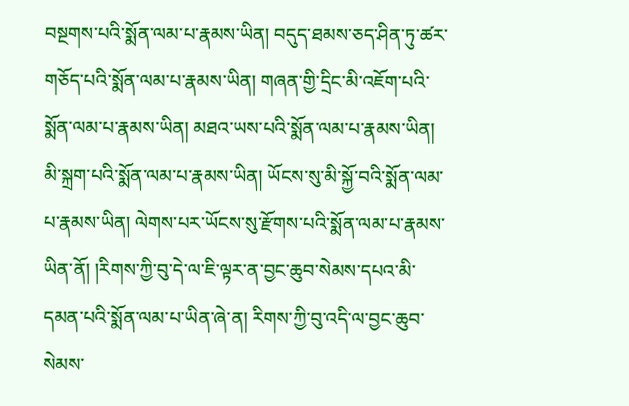བསྔགས་པའི་སྨོན་ལམ་པ་རྣམས་ཡིན། བདུད་ཐམས་ཅད་ཤིན་ཏུ་ཚར་གཅོད་པའི་སྨོན་ལམ་པ་རྣམས་ཡིན། གཞན་གྱི་དྲིང་མི་འཇོག་པའི་སྨོན་ལམ་པ་རྣམས་ཡིན། མཐའ་ཡས་པའི་སྨོན་ལམ་པ་རྣམས་ཡིན། མི་སྐྲག་པའི་སྨོན་ལམ་པ་རྣམས་ཡིན། ཡོངས་སུ་མི་སྐྱོ་བའི་སྨོན་ལམ་པ་རྣམས་ཡིན། ལེགས་པར་ཡོངས་སུ་རྫོགས་པའི་སྨོན་ལམ་པ་རྣམས་ཡིན་ནོ། །རིགས་ཀྱི་བུ་དེ་ལ་ཇི་ལྟར་ན་བྱང་ཆུབ་སེམས་དཔའ་མི་དམན་པའི་སྨོན་ལམ་པ་ཡིན་ཞེ་ན། རིགས་ཀྱི་བུ་འདི་ལ་བྱང་ཆུབ་སེམས་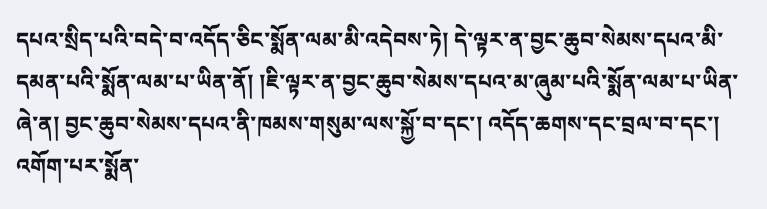དཔའ་སྲིད་པའི་བདེ་བ་འདོད་ཅིང་སྨོན་ལམ་མི་འདེབས་ཏེ། དེ་ལྟར་ན་བྱང་ཆུབ་སེམས་དཔའ་མི་དམན་པའི་སྨོན་ལམ་པ་ཡིན་ནོ། །ཇི་ལྟར་ན་བྱང་ཆུབ་སེམས་དཔའ་མ་ཞུམ་པའི་སྨོན་ལམ་པ་ཡིན་ཞེ་ན། བྱང་ཆུབ་སེམས་དཔའ་ནི་ཁམས་གསུམ་ལས་སྐྱོ་བ་དང་། འདོད་ཆགས་དང་བྲལ་བ་དང་། འགོག་པར་སྨོན་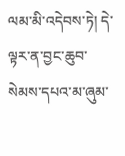ལམ་མི་འདེབས་ཏེ། དེ་ལྟར་ན་བྱང་ཆུབ་སེམས་དཔའ་མ་ཞུམ་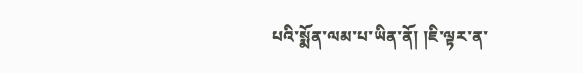པའི་སྨོན་ལམ་པ་ཡིན་ནོ། །ཇི་ལྟར་ན་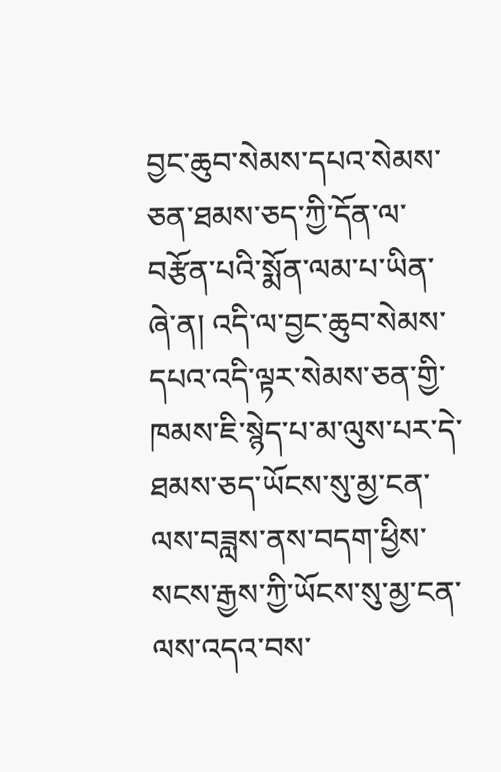བྱང་ཆུབ་སེམས་དཔའ་སེམས་ཅན་ཐམས་ཅད་ཀྱི་དོན་ལ་བརྩོན་པའི་སྨོན་ལམ་པ་ཡིན་ཞེ་ན། འདི་ལ་བྱང་ཆུབ་སེམས་དཔའ་འདི་ལྟར་སེམས་ཅན་གྱི་ཁམས་ཇི་སྙེད་པ་མ་ལུས་པར་དེ་ཐམས་ཅད་ཡོངས་སུ་མྱ་ངན་ལས་བཟླས་ནས་བདག་ཕྱིས་སངས་རྒྱས་ཀྱི་ཡོངས་སུ་མྱ་ངན་ལས་འདའ་བས་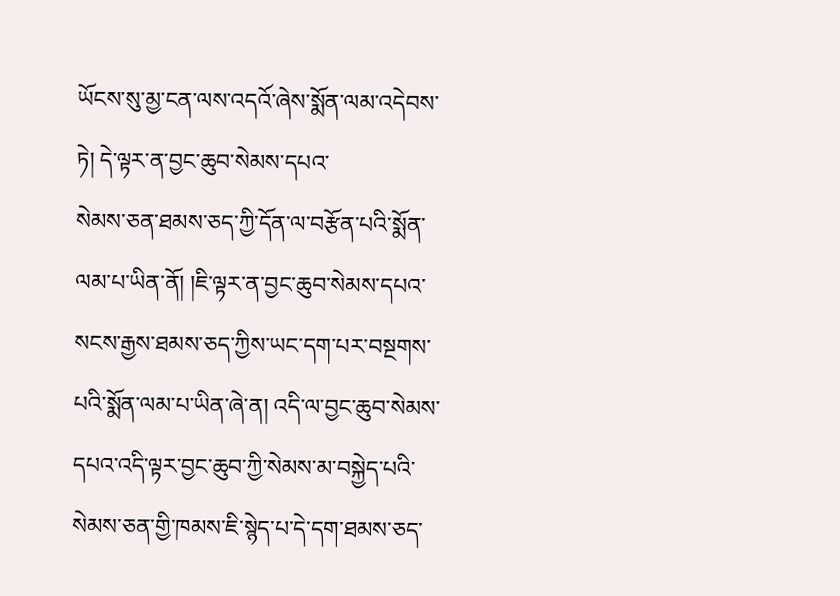ཡོངས་སུ་མྱ་ངན་ལས་འདའོ་ཞེས་སྨོན་ལམ་འདེབས་ཏེ། དེ་ལྟར་ན་བྱང་ཆུབ་སེམས་དཔའ་
སེམས་ཅན་ཐམས་ཅད་ཀྱི་དོན་ལ་བརྩོན་པའི་སྨོན་ལམ་པ་ཡིན་ནོ། །ཇི་ལྟར་ན་བྱང་ཆུབ་སེམས་དཔའ་སངས་རྒྱས་ཐམས་ཅད་ཀྱིས་ཡང་དག་པར་བསྔགས་པའི་སྨོན་ལམ་པ་ཡིན་ཞེ་ན། འདི་ལ་བྱང་ཆུབ་སེམས་དཔའ་འདི་ལྟར་བྱང་ཆུབ་ཀྱི་སེམས་མ་བསྐྱེད་པའི་སེམས་ཅན་གྱི་ཁམས་ཇི་སྙེད་པ་དེ་དག་ཐམས་ཅད་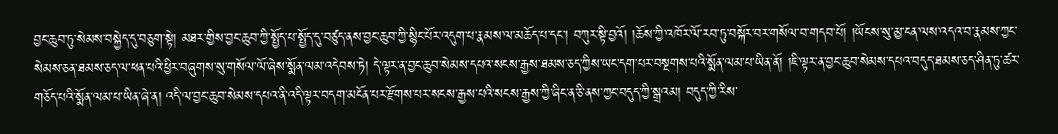བྱང་ཆུབ་ཏུ་སེམས་བསྐྱེད་དུ་བཅུག་སྟེ། མཐར་གྱིས་བྱང་ཆུབ་ཀྱི་སྤྱོད་པ་སྤྱོད་དུ་བཙུད་ནས་བྱང་ཆུབ་ཀྱི་སྙིང་པོར་འདུག་པ་རྣམས་ལ་མཆོད་པ་དང་། བཀུར་སྟི་བྱའོ། །ཆོས་ཀྱི་འཁོར་ལོ་རབ་ཏུ་བསྐོར་བར་གསོལ་བ་གདབ་པོ། །ཡོངས་སུ་མྱ་ངན་ལས་འདའ་བ་རྣམས་ཀྱང་སེམས་ཅན་ཐམས་ཅད་ལ་ཕན་པའི་ཕྱིར་བཞུགས་སུ་གསོལ་ལོ་ཞེས་སྨོན་ལམ་འདེབས་ཏེ། དེ་ལྟར་ན་བྱང་ཆུབ་སེམས་དཔའ་སངས་རྒྱས་ཐམས་ཅད་ཀྱིས་ཡང་དག་པར་བསྔགས་པའི་སྨོན་ལམ་པ་ཡིན་ནོ། །ཇི་ལྟར་ན་བྱང་ཆུབ་སེམས་དཔའ་བདུད་ཐམས་ཅད་ཤིན་ཏུ་ཚར་གཅོད་པའི་སྨོན་ལམ་པ་ཡིན་ཞེ་ན། འདི་ལ་བྱང་ཆུབ་སེམས་དཔའ་ནི་འདི་ལྟར་བདག་མངོན་པར་རྫོགས་པར་སངས་རྒྱས་པའི་སངས་རྒྱས་ཀྱི་ཞིང་ན་ཅི་ནས་ཀྱང་བདུད་ཀྱི་སྒྲའམ། བདུད་ཀྱི་རིས་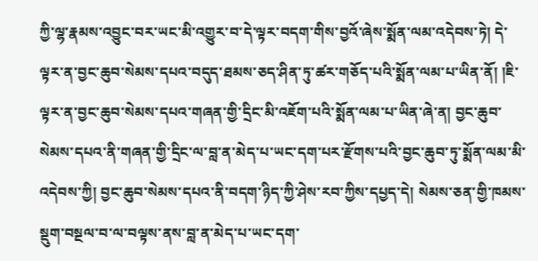ཀྱི་ལྷ་རྣམས་འབྱུང་བར་ཡང་མི་འགྱུར་བ་དེ་ལྟར་བདག་གིས་བྱའོ་ཞེས་སྨོན་ལམ་འདེབས་ཏེ། དེ་ལྟར་ན་བྱང་ཆུབ་སེམས་དཔའ་བདུད་ཐམས་ཅད་ཤིན་ཏུ་ཚར་གཅོད་པའི་སྨོན་ལམ་པ་ཡིན་ནོ། །ཇི་ལྟར་ན་བྱང་ཆུབ་སེམས་དཔའ་གཞན་གྱི་དྲིང་མི་འཇོག་པའི་སྨོན་ལམ་པ་ཡིན་ཞེ་ན། བྱང་ཆུབ་སེམས་དཔའ་ནི་གཞན་གྱི་དྲིང་ལ་བླ་ན་མེད་པ་ཡང་དག་པར་རྫོགས་པའི་བྱང་ཆུབ་ཏུ་སྨོན་ལམ་མི་འདེབས་ཀྱི། བྱང་ཆུབ་སེམས་དཔའ་ནི་བདག་ཉིད་ཀྱི་ཤེས་རབ་ཀྱིས་དཔྱད་དེ། སེམས་ཅན་གྱི་ཁམས་སྡུག་བསྔལ་བ་ལ་བལྟས་ནས་བླ་ན་མེད་པ་ཡང་དག་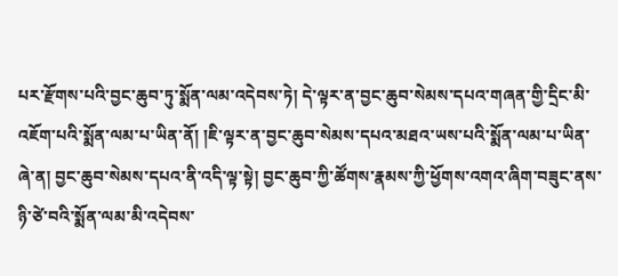པར་རྫོགས་པའི་བྱང་ཆུབ་ཏུ་སྨོན་ལམ་འདེབས་ཏེ། དེ་ལྟར་ན་བྱང་ཆུབ་སེམས་དཔའ་གཞན་གྱི་དྲིང་མི་འཇོག་པའི་སྨོན་ལམ་པ་ཡིན་ནོ། །ཇི་ལྟར་ན་བྱང་ཆུབ་སེམས་དཔའ་མཐའ་ཡས་པའི་སྨོན་ལམ་པ་ཡིན་ཞེ་ན། བྱང་ཆུབ་སེམས་དཔའ་ནི་འདི་ལྟ་སྟེ། བྱང་ཆུབ་ཀྱི་ཚོགས་རྣམས་ཀྱི་ཕྱོགས་འགའ་ཞིག་བཟུང་ནས་ཉི་ཙེ་བའི་སྨོན་ལམ་མི་འདེབས་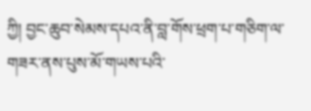ཀྱི། བྱང་ཆུབ་སེམས་དཔའ་ནི་བླ་གོས་ཕྲག་པ་གཅིག་ལ་གཟར་ནས་པུས་མོ་གཡས་པའི་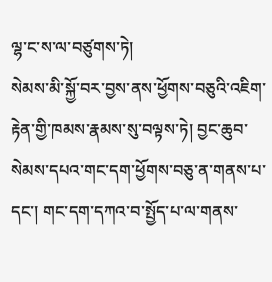ལྷ་ང་ས་ལ་བཙུགས་ཏེ།
སེམས་མི་སྐྱོ་བར་བྱས་ནས་ཕྱོགས་བཅུའི་འཇིག་རྟེན་གྱི་ཁམས་རྣམས་སུ་བལྟས་ཏེ། བྱང་ཆུབ་སེམས་དཔའ་གང་དག་ཕྱོགས་བཅུ་ན་གནས་པ་དང་། གང་དག་དཀའ་བ་སྤྱོད་པ་ལ་གནས་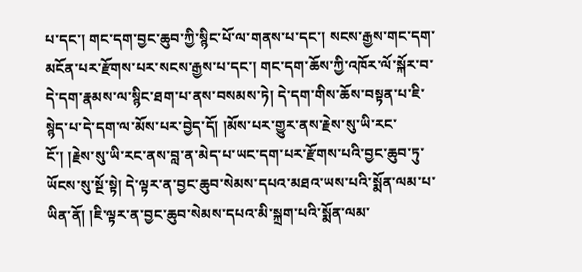པ་དང་། གང་དག་བྱང་ཆུབ་ཀྱི་སྙིང་པོ་ལ་གནས་པ་དང་། སངས་རྒྱས་གང་དག་མངོན་པར་རྫོགས་པར་སངས་རྒྱས་པ་དང་། གང་དག་ཆོས་ཀྱི་འཁོར་ལོ་སྐོར་བ་དེ་དག་རྣམས་ལ་སྙིང་ཐག་པ་ནས་བསམས་ཏེ། དེ་དག་གིས་ཆོས་བསྟན་པ་ཇི་སྙེད་པ་དེ་དག་ལ་མོས་པར་བྱེད་དོ། །མོས་པར་གྱུར་ནས་རྗེས་སུ་ཡི་རང་ངོ་། །རྗེས་སུ་ཡི་རང་ནས་བླ་ན་མེད་པ་ཡང་དག་པར་རྫོགས་པའི་བྱང་ཆུབ་ཏུ་ཡོངས་སུ་སྔོ་སྟེ། དེ་ལྟར་ན་བྱང་ཆུབ་སེམས་དཔའ་མཐའ་ཡས་པའི་སྨོན་ལམ་པ་ཡིན་ནོ། །ཇི་ལྟར་ན་བྱང་ཆུབ་སེམས་དཔའ་མི་སྐྲག་པའི་སྨོན་ལམ་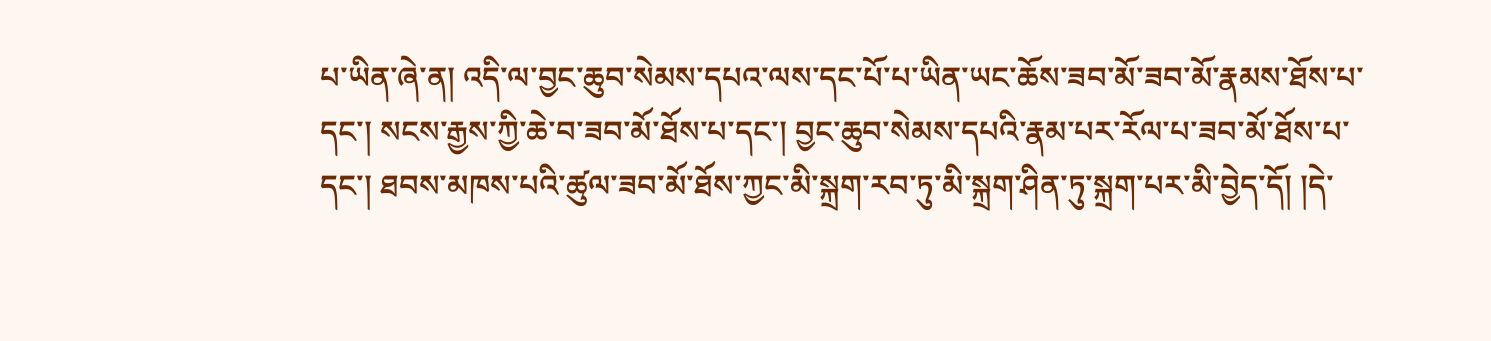པ་ཡིན་ཞེ་ན། འདི་ལ་བྱང་ཆུབ་སེམས་དཔའ་ལས་དང་པོ་པ་ཡིན་ཡང་ཆོས་ཟབ་མོ་ཟབ་མོ་རྣམས་ཐོས་པ་དང་། སངས་རྒྱས་ཀྱི་ཆེ་བ་ཟབ་མོ་ཐོས་པ་དང་། བྱང་ཆུབ་སེམས་དཔའི་རྣམ་པར་རོལ་པ་ཟབ་མོ་ཐོས་པ་དང་། ཐབས་མཁས་པའི་ཚུལ་ཟབ་མོ་ཐོས་ཀྱང་མི་སྐྲག་རབ་ཏུ་མི་སྐྲག་ཤིན་ཏུ་སྐྲག་པར་མི་བྱེད་དོ། །དེ་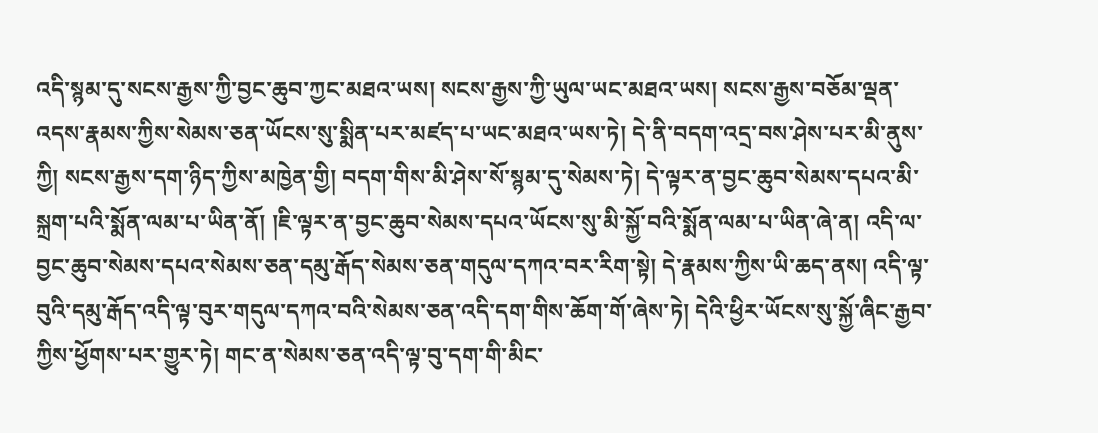འདི་སྙམ་དུ་སངས་རྒྱས་ཀྱི་བྱང་ཆུབ་ཀྱང་མཐའ་ཡས། སངས་རྒྱས་ཀྱི་ཡུལ་ཡང་མཐའ་ཡས། སངས་རྒྱས་བཅོམ་ལྡན་འདས་རྣམས་ཀྱིས་སེམས་ཅན་ཡོངས་སུ་སྨིན་པར་མཛད་པ་ཡང་མཐའ་ཡས་ཏེ། དེ་ནི་བདག་འདྲ་བས་ཤེས་པར་མི་ནུས་ཀྱི། སངས་རྒྱས་དག་ཉིད་ཀྱིས་མཁྱེན་གྱི། བདག་གིས་མི་ཤེས་སོ་སྙམ་དུ་སེམས་ཏེ། དེ་ལྟར་ན་བྱང་ཆུབ་སེམས་དཔའ་མི་སྐྲག་པའི་སྨོན་ལམ་པ་ཡིན་ནོ། །ཇི་ལྟར་ན་བྱང་ཆུབ་སེམས་དཔའ་ཡོངས་སུ་མི་སྐྱོ་བའི་སྨོན་ལམ་པ་ཡིན་ཞེ་ན། འདི་ལ་བྱང་ཆུབ་སེམས་དཔའ་སེམས་ཅན་དམུ་རྒོད་སེམས་ཅན་གདུལ་དཀའ་བར་རིག་སྟེ། དེ་རྣམས་ཀྱིས་ཡི་ཆད་ནས། འདི་ལྟ་བུའི་དམུ་རྒོད་འདི་ལྟ་བུར་གདུལ་དཀའ་བའི་སེམས་ཅན་འདི་དག་གིས་ཆོག་གོ་ཞེས་ཏེ། དེའི་ཕྱིར་ཡོངས་སུ་སྐྱོ་ཞིང་རྒྱབ་ཀྱིས་ཕྱོགས་པར་གྱུར་ཏེ། གང་ན་སེམས་ཅན་འདི་ལྟ་བུ་དག་གི་མིང་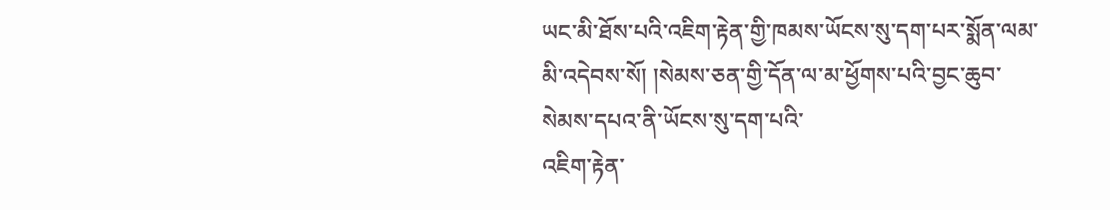ཡང་མི་ཐོས་པའི་འཇིག་རྟེན་གྱི་ཁམས་ཡོངས་སུ་དག་པར་སྨོན་ལམ་མི་འདེབས་སོ། །སེམས་ཅན་གྱི་དོན་ལ་མ་ཕྱོགས་པའི་བྱང་ཆུབ་སེམས་དཔའ་ནི་ཡོངས་སུ་དག་པའི་
འཇིག་རྟེན་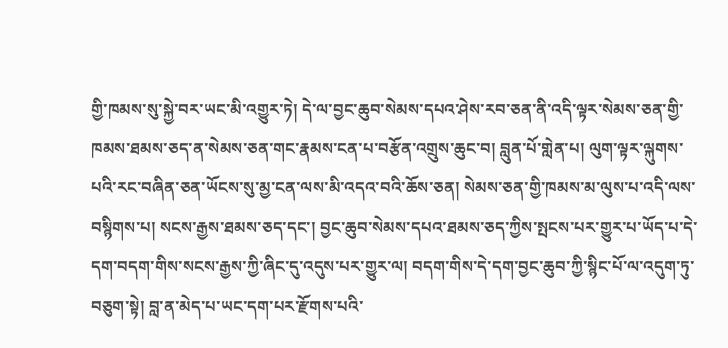གྱི་ཁམས་སུ་སྐྱེ་བར་ཡང་མི་འགྱུར་ཏེ། དེ་ལ་བྱང་ཆུབ་སེམས་དཔའ་ཤེས་རབ་ཅན་ནི་འདི་ལྟར་སེམས་ཅན་གྱི་ཁམས་ཐམས་ཅད་ན་སེམས་ཅན་གང་རྣམས་ངན་པ་བརྩོན་འགྲུས་ཆུང་བ། བླུན་པོ་གླེན་པ། ལུག་ལྟར་ལྐུགས་པའི་རང་བཞིན་ཅན་ཡོངས་སུ་མྱ་ངན་ལས་མི་འདའ་བའི་ཆོས་ཅན། སེམས་ཅན་གྱི་ཁམས་མ་ལུས་པ་འདི་ལས་བསྙིགས་པ། སངས་རྒྱས་ཐམས་ཅད་དང་། བྱང་ཆུབ་སེམས་དཔའ་ཐམས་ཅད་ཀྱིས་སྤངས་པར་གྱུར་པ་ཡོད་པ་དེ་དག་བདག་གིས་སངས་རྒྱས་ཀྱི་ཞིང་དུ་འདུས་པར་གྱུར་ལ། བདག་གིས་དེ་དག་བྱང་ཆུབ་ཀྱི་སྙིང་པོ་ལ་འདུག་ཏུ་བཅུག་སྟེ། བླ་ན་མེད་པ་ཡང་དག་པར་རྫོགས་པའི་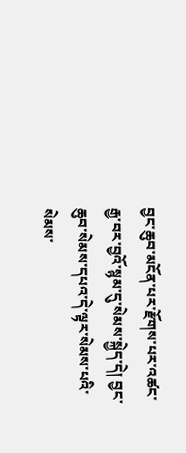བྱང་ཆུབ་མངོན་པར་རྫོགས་པར་འཚང་རྒྱ་བར་བྱའོ་སྙམ་དུ་སེམས་སྐྱེད་དེ། བྱང་ཆུབ་སེམས་དཔའ་དེ་ལྟར་སེམས་པའི་སེམས་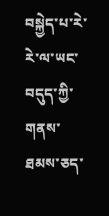བསྐྱེད་པ་རེ་རེ་ལ་ཡང་བདུད་ཀྱི་གནས་ཐམས་ཅད་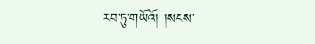རབ་ཏུ་གཡོའོ། །སངས་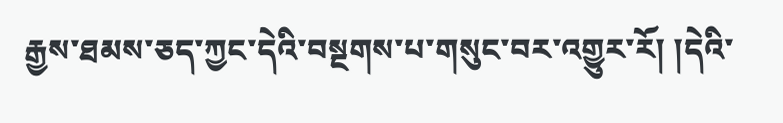རྒྱས་ཐམས་ཅད་ཀྱང་དེའི་བསྔགས་པ་གསུང་བར་འགྱུར་རོ། །དེའི་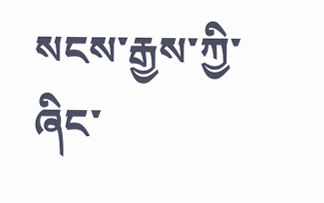སངས་རྒྱས་ཀྱི་ཞིང་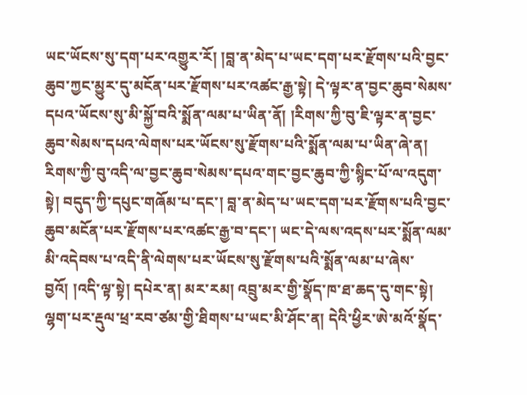ཡང་ཡོངས་སུ་དག་པར་འགྱུར་རོ། །བླ་ན་མེད་པ་ཡང་དག་པར་རྫོགས་པའི་བྱང་ཆུབ་ཀྱང་མྱུར་དུ་མངོན་པར་རྫོགས་པར་འཚང་རྒྱ་སྟེ། དེ་ལྟར་ན་བྱང་ཆུབ་སེམས་དཔའ་ཡོངས་སུ་མི་སྐྱོ་བའི་སྨོན་ལམ་པ་ཡིན་ནོ། །རིགས་ཀྱི་བུ་ཇི་ལྟར་ན་བྱང་ཆུབ་སེམས་དཔའ་ལེགས་པར་ཡོངས་སུ་རྫོགས་པའི་སྨོན་ལམ་པ་ཡིན་ཞེ་ན། རིགས་ཀྱི་བུ་འདི་ལ་བྱང་ཆུབ་སེམས་དཔའ་གང་བྱང་ཆུབ་ཀྱི་སྙིང་པོ་ལ་འདུག་སྟེ། བདུད་ཀྱི་དཔུང་གཞོམ་པ་དང་། བླ་ན་མེད་པ་ཡང་དག་པར་རྫོགས་པའི་བྱང་ཆུབ་མངོན་པར་རྫོགས་པར་འཚང་རྒྱ་བ་དང་། ཡང་དེ་ལས་འདས་པར་སྨོན་ལམ་མི་འདེབས་པ་འདི་ནི་ལེགས་པར་ཡོངས་སུ་རྫོགས་པའི་སྨོན་ལམ་པ་ཞེས་བྱའོ། །འདི་ལྟ་སྟེ། དཔེར་ན། མར་རམ། འབྲུ་མར་གྱི་སྣོད་ཁ་ཐ་ཆད་དུ་གང་སྟེ། ལྷག་པར་རྡུལ་ཕྲ་རབ་ཙམ་གྱི་ཐིགས་པ་ཡང་མི་ཤོང་ན། དེའི་ཕྱིར་ཨེ་མའོ་སྣོད་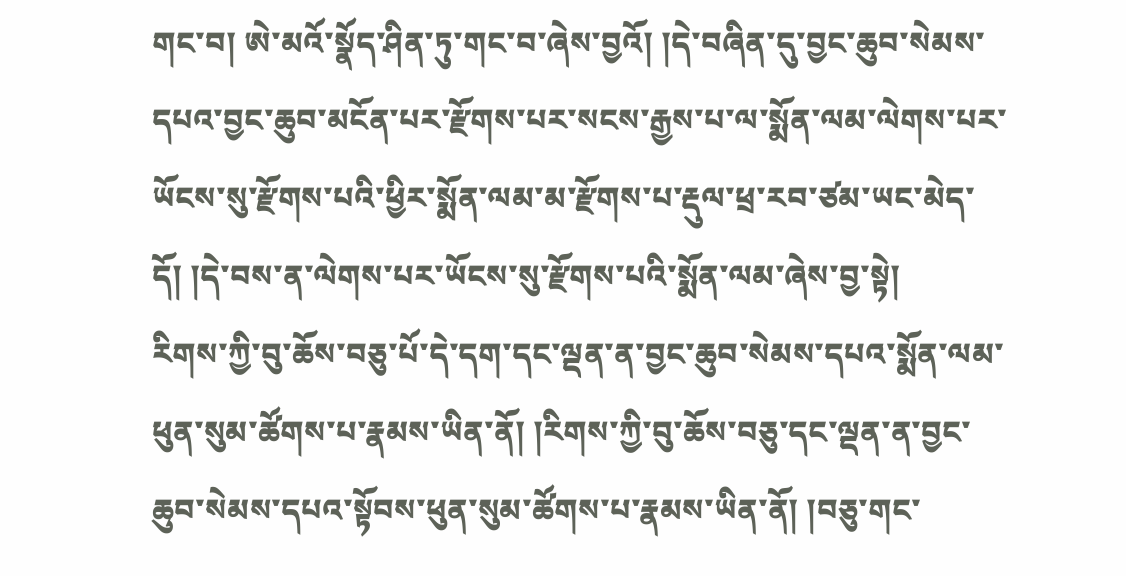གང་བ། ཨེ་མའོ་སྣོད་ཤིན་ཏུ་གང་བ་ཞེས་བྱའོ། །དེ་བཞིན་དུ་བྱང་ཆུབ་སེམས་དཔའ་བྱང་ཆུབ་མངོན་པར་རྫོགས་པར་སངས་རྒྱས་པ་ལ་སྨོན་ལམ་ལེགས་པར་ཡོངས་སུ་རྫོགས་པའི་ཕྱིར་སྨོན་ལམ་མ་རྫོགས་པ་རྡུལ་ཕྲ་རབ་ཙམ་ཡང་མེད་དོ། །དེ་བས་ན་ལེགས་པར་ཡོངས་སུ་རྫོགས་པའི་སྨོན་ལམ་ཞེས་བྱ་སྟེ།
རིགས་ཀྱི་བུ་ཆོས་བཅུ་པོ་དེ་དག་དང་ལྡན་ན་བྱང་ཆུབ་སེམས་དཔའ་སྨོན་ལམ་ཕུན་སུམ་ཚོགས་པ་རྣམས་ཡིན་ནོ། །རིགས་ཀྱི་བུ་ཆོས་བཅུ་དང་ལྡན་ན་བྱང་ཆུབ་སེམས་དཔའ་སྟོབས་ཕུན་སུམ་ཚོགས་པ་རྣམས་ཡིན་ནོ། །བཅུ་གང་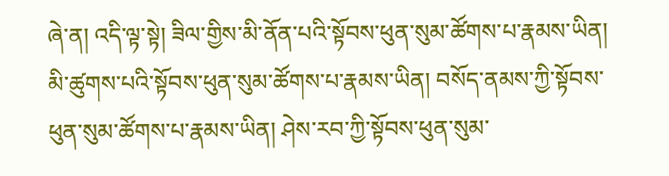ཞེ་ན། འདི་ལྟ་སྟེ། ཟིལ་གྱིས་མི་ནོན་པའི་སྟོབས་ཕུན་སུམ་ཚོགས་པ་རྣམས་ཡིན། མི་ཚུགས་པའི་སྟོབས་ཕུན་སུམ་ཚོགས་པ་རྣམས་ཡིན། བསོད་ནམས་ཀྱི་སྟོབས་ཕུན་སུམ་ཚོགས་པ་རྣམས་ཡིན། ཤེས་རབ་ཀྱི་སྟོབས་ཕུན་སུམ་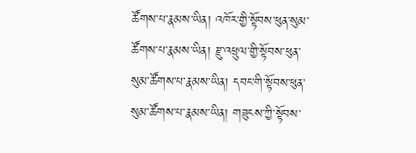ཚོགས་པ་རྣམས་ཡིན། འཁོར་གྱི་སྟོབས་ཕུན་སུམ་ཚོགས་པ་རྣམས་ཡིན། རྫུ་འཕྲུལ་གྱི་སྟོབས་ཕུན་སུམ་ཚོགས་པ་རྣམས་ཡིན། དབང་གི་སྟོབས་ཕུན་སུམ་ཚོགས་པ་རྣམས་ཡིན། གཟུངས་ཀྱི་སྟོབས་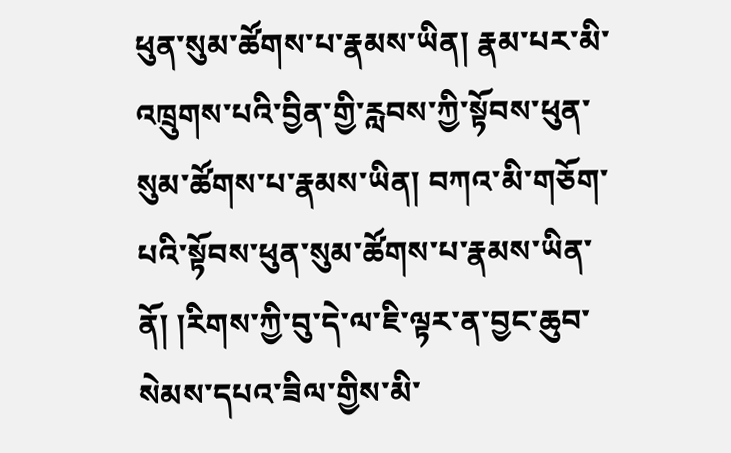ཕུན་སུམ་ཚོགས་པ་རྣམས་ཡིན། རྣམ་པར་མི་འཁྲུགས་པའི་བྱིན་གྱི་རླབས་ཀྱི་སྟོབས་ཕུན་སུམ་ཚོགས་པ་རྣམས་ཡིན། བཀའ་མི་གཅོག་པའི་སྟོབས་ཕུན་སུམ་ཚོགས་པ་རྣམས་ཡིན་ནོ། །རིགས་ཀྱི་བུ་དེ་ལ་ཇི་ལྟར་ན་བྱང་ཆུབ་སེམས་དཔའ་ཟིལ་གྱིས་མི་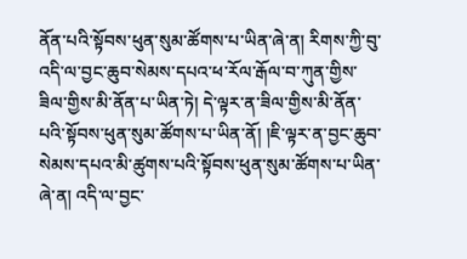ནོན་པའི་སྟོབས་ཕུན་སུམ་ཚོགས་པ་ཡིན་ཞེ་ན། རིགས་ཀྱི་བུ་འདི་ལ་བྱང་ཆུབ་སེམས་དཔའ་ཕ་རོལ་རྒོལ་བ་ཀུན་གྱིས་ཟིལ་གྱིས་མི་ནོན་པ་ཡིན་ཏེ། དེ་ལྟར་ན་ཟིལ་གྱིས་མི་ནོན་པའི་སྟོབས་ཕུན་སུམ་ཚོགས་པ་ཡིན་ནོ། །ཇི་ལྟར་ན་བྱང་ཆུབ་སེམས་དཔའ་མི་ཚུགས་པའི་སྟོབས་ཕུན་སུམ་ཚོགས་པ་ཡིན་ཞེ་ན། འདི་ལ་བྱང་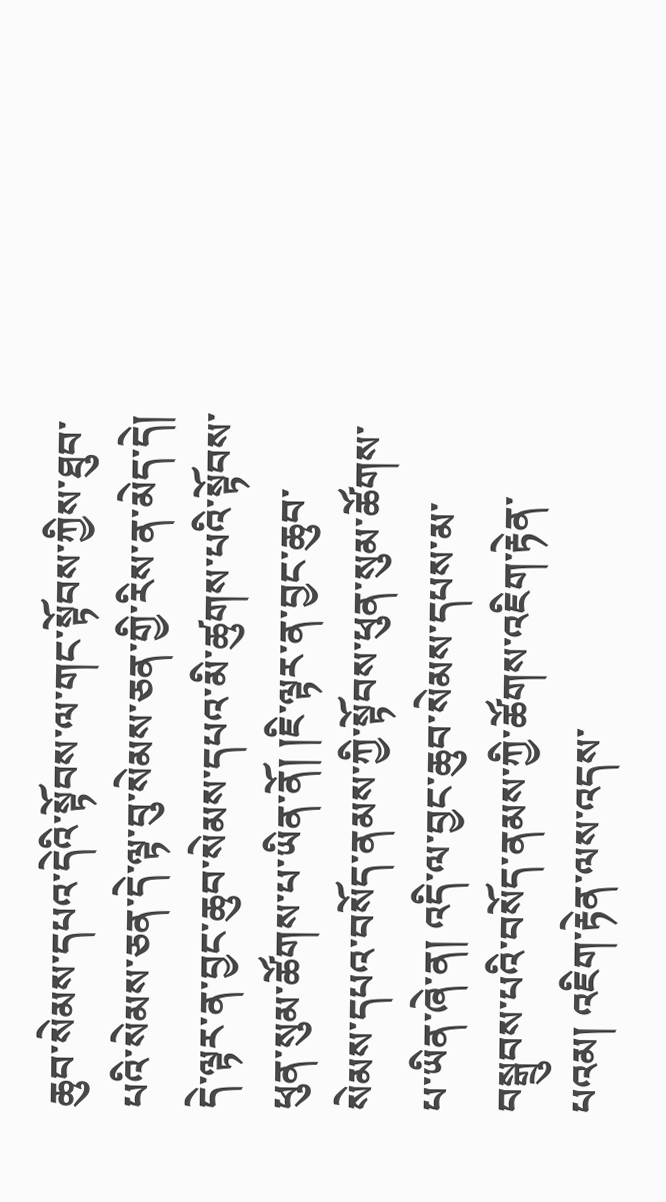ཆུབ་སེམས་དཔའ་དེའི་སྟོབས་ལ་གང་སྟོབས་ཀྱིས་ཐུབ་པའི་སེམས་ཅན་དེ་ལྟ་བུ་སེམས་ཅན་གྱི་རིས་ན་མེད་དེ། དེ་ལྟར་ན་བྱང་ཆུབ་སེམས་དཔའ་མི་ཚུགས་པའི་སྟོབས་ཕུན་སུམ་ཚོགས་པ་ཡིན་ནོ། །ཇི་ལྟར་ན་བྱང་ཆུབ་སེམས་དཔའ་བསོད་ནམས་ཀྱི་སྟོབས་ཕུན་སུམ་ཚོགས་པ་ཡིན་ཞེ་ན། འདི་ལ་བྱང་ཆུབ་སེམས་དཔས་མ་བསྒྲུབས་པའི་བསོད་ནམས་ཀྱི་ཚོགས་འཇིག་རྟེན་པའམ། འཇིག་རྟེན་ལས་འདས་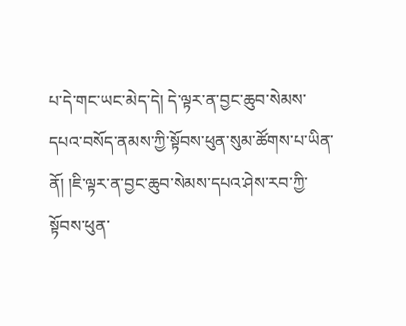པ་དེ་གང་ཡང་མེད་དེ། དེ་ལྟར་ན་བྱང་ཆུབ་སེམས་དཔའ་བསོད་ནམས་ཀྱི་སྟོབས་ཕུན་སུམ་ཚོགས་པ་ཡིན་ནོ། །ཇི་ལྟར་ན་བྱང་ཆུབ་སེམས་དཔའ་ཤེས་རབ་ཀྱི་སྟོབས་ཕུན་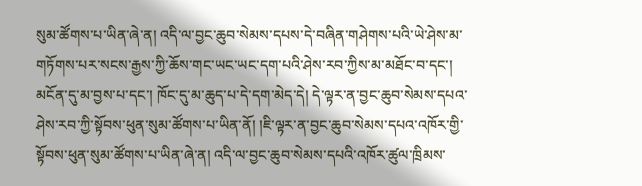སུམ་ཚོགས་པ་ཡིན་ཞེ་ན། འདི་ལ་བྱང་ཆུབ་སེམས་དཔས་དེ་བཞིན་གཤེགས་པའི་ཡེ་ཤེས་མ་གཏོགས་པར་སངས་རྒྱས་ཀྱི་ཆོས་གང་ཡང་ཡང་དག་པའི་ཤེས་རབ་ཀྱིས་མ་མཐོང་བ་དང་།
མངོན་དུ་མ་བྱས་པ་དང་། ཁོང་དུ་མ་ཆུད་པ་དེ་དག་མེད་དེ། དེ་ལྟར་ན་བྱང་ཆུབ་སེམས་དཔའ་ཤེས་རབ་ཀྱི་སྟོབས་ཕུན་སུམ་ཚོགས་པ་ཡིན་ནོ། །ཇི་ལྟར་ན་བྱང་ཆུབ་སེམས་དཔའ་འཁོར་གྱི་སྟོབས་ཕུན་སུམ་ཚོགས་པ་ཡིན་ཞེ་ན། འདི་ལ་བྱང་ཆུབ་སེམས་དཔའི་འཁོར་ཚུལ་ཁྲིམས་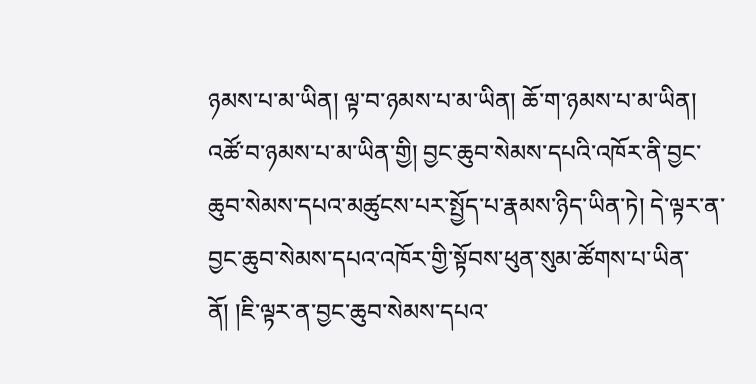ཉམས་པ་མ་ཡིན། ལྟ་བ་ཉམས་པ་མ་ཡིན། ཆོ་ག་ཉམས་པ་མ་ཡིན། འཚོ་བ་ཉམས་པ་མ་ཡིན་གྱི། བྱང་ཆུབ་སེམས་དཔའི་འཁོར་ནི་བྱང་ཆུབ་སེམས་དཔའ་མཚུངས་པར་སྤྱོད་པ་རྣམས་ཉིད་ཡིན་ཏེ། དེ་ལྟར་ན་བྱང་ཆུབ་སེམས་དཔའ་འཁོར་གྱི་སྟོབས་ཕུན་སུམ་ཚོགས་པ་ཡིན་ནོ། །ཇི་ལྟར་ན་བྱང་ཆུབ་སེམས་དཔའ་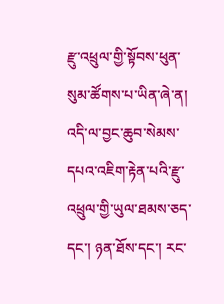རྫུ་འཕྲུལ་གྱི་སྟོབས་ཕུན་སུམ་ཚོགས་པ་ཡིན་ཞེ་ན། འདི་ལ་བྱང་ཆུབ་སེམས་དཔའ་འཇིག་རྟེན་པའི་རྫུ་འཕྲུལ་གྱི་ཡུལ་ཐམས་ཅད་དང་། ཉན་ཐོས་དང་། རང་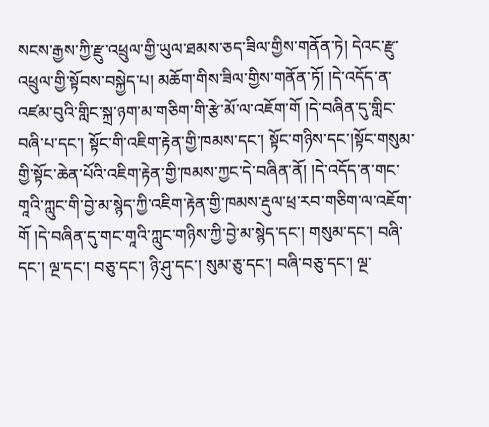སངས་རྒྱས་ཀྱི་རྫུ་འཕྲུལ་གྱི་ཡུལ་ཐམས་ཅད་ཟིལ་གྱིས་གནོན་ཏེ། དེའང་རྫུ་འཕྲུལ་གྱི་སྟོབས་བསྐྱེད་པ། མཆོག་གིས་ཟིལ་གྱིས་གནོན་ཏོ། །དེ་འདོད་ན་འཛམ་བུའི་གླིང་སྐྲ་ཉག་མ་གཅིག་གི་རྩེ་མོ་ལ་འཇོག་གོ །དེ་བཞིན་དུ་གླིང་བཞི་པ་དང་། སྟོང་གི་འཇིག་རྟེན་གྱི་ཁམས་དང་། སྟོང་གཉིས་དང་།སྟོང་གསུམ་གྱི་སྟོང་ཆེན་པོའི་འཇིག་རྟེན་གྱི་ཁམས་ཀྱང་དེ་བཞིན་ནོ། །དེ་འདོད་ན་གང་གཱའི་ཀླུང་གི་བྱེ་མ་སྙེད་ཀྱི་འཇིག་རྟེན་གྱི་ཁམས་རྡུལ་ཕྲ་རབ་གཅིག་ལ་འཇོག་གོ །དེ་བཞིན་དུ་གང་གཱའི་ཀླུང་གཉིས་ཀྱི་བྱེ་མ་སྙེད་དང་། གསུམ་དང་། བཞི་དང་། ལྔ་དང་། བཅུ་དང་། ཉི་ཤུ་དང་། སུམ་ཅུ་དང་། བཞི་བཅུ་དང་། ལྔ་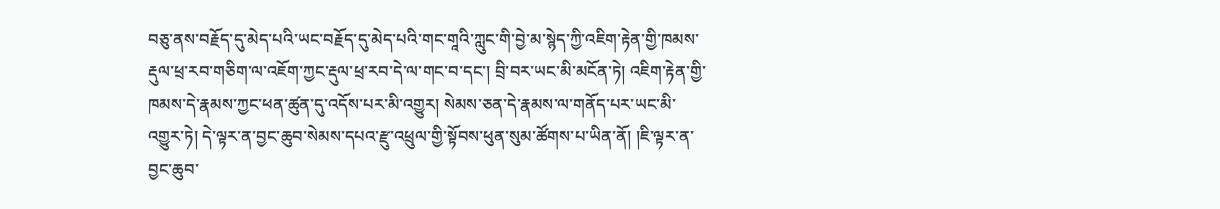བཅུ་ནས་བརྗོད་དུ་མེད་པའི་ཡང་བརྗོད་དུ་མེད་པའི་གང་གཱའི་ཀླུང་གི་བྱེ་མ་སྙེད་ཀྱི་འཇིག་རྟེན་གྱི་ཁམས་རྡུལ་ཕྲ་རབ་གཅིག་ལ་འཇོག་ཀྱང་རྡུལ་ཕྲ་རབ་དེ་ལ་གང་བ་དང་། བྲི་བར་ཡང་མི་མངོན་ཏེ། འཇིག་རྟེན་གྱི་ཁམས་དེ་རྣམས་ཀྱང་ཕན་ཚུན་དུ་འདོས་པར་མི་འགྱུར། སེམས་ཅན་དེ་རྣམས་ལ་གནོད་པར་ཡང་མི་འགྱུར་ཏེ། དེ་ལྟར་ན་བྱང་ཆུབ་སེམས་དཔའ་རྫུ་འཕྲུལ་གྱི་སྟོབས་ཕུན་སུམ་ཚོགས་པ་ཡིན་ནོ། །ཇི་ལྟར་ན་བྱང་ཆུབ་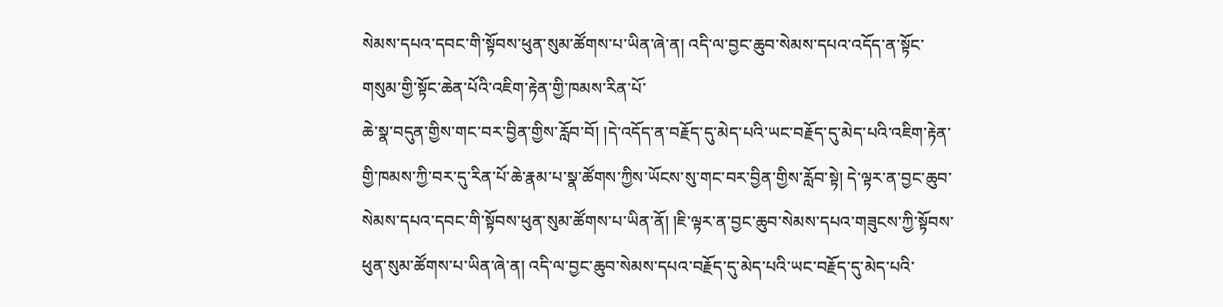སེམས་དཔའ་དབང་གི་སྟོབས་ཕུན་སུམ་ཚོགས་པ་ཡིན་ཞེ་ན། འདི་ལ་བྱང་ཆུབ་སེམས་དཔའ་འདོད་ན་སྟོང་གསུམ་གྱི་སྟོང་ཆེན་པོའི་འཇིག་རྟེན་གྱི་ཁམས་རིན་པོ་
ཆེ་སྣ་བདུན་གྱིས་གང་བར་བྱིན་གྱིས་རློབ་བོ། །དེ་འདོད་ན་བརྗོད་དུ་མེད་པའི་ཡང་བརྗོད་དུ་མེད་པའི་འཇིག་རྟེན་གྱི་ཁམས་ཀྱི་བར་དུ་རིན་པོ་ཆེ་རྣམ་པ་སྣ་ཚོགས་ཀྱིས་ཡོངས་སུ་གང་བར་བྱིན་གྱིས་རློབ་སྟེ། དེ་ལྟར་ན་བྱང་ཆུབ་སེམས་དཔའ་དབང་གི་སྟོབས་ཕུན་སུམ་ཚོགས་པ་ཡིན་ནོ། །ཇི་ལྟར་ན་བྱང་ཆུབ་སེམས་དཔའ་གཟུངས་ཀྱི་སྟོབས་ཕུན་སུམ་ཚོགས་པ་ཡིན་ཞེ་ན། འདི་ལ་བྱང་ཆུབ་སེམས་དཔའ་བརྗོད་དུ་མེད་པའི་ཡང་བརྗོད་དུ་མེད་པའི་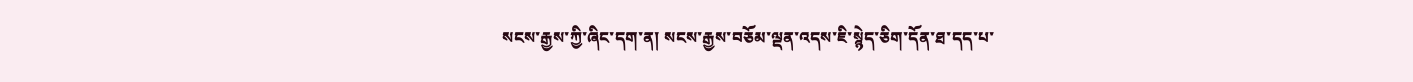སངས་རྒྱས་ཀྱི་ཞིང་དག་ན། སངས་རྒྱས་བཅོམ་ལྡན་འདས་ཇི་སྙེད་ཅིག་དོན་ཐ་དད་པ་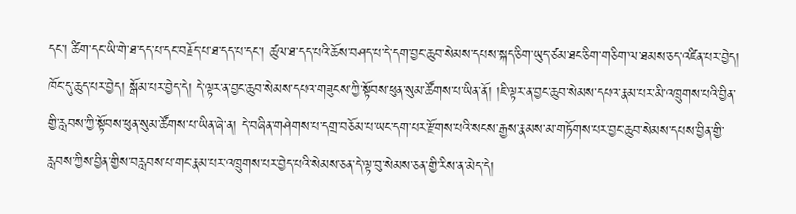དང་། ཚིག་དང་ཡི་གེ་ཐ་དད་པ་དང་བརྗོད་པ་ཐ་དད་པ་དང་། ཚུལ་ཐ་དད་པའི་ཆོས་བཤད་པ་དེ་དག་བྱང་ཆུབ་སེམས་དཔས་སྐད་ཅིག་ཡུད་ཙམ་ཐང་ཅིག་གཅིག་ལ་ཐམས་ཅད་འཛིན་པར་བྱེད། ཁོང་དུ་ཆུད་པར་བྱེད། སྒོམ་པར་བྱེད་དེ། དེ་ལྟར་ན་བྱང་ཆུབ་སེམས་དཔའ་གཟུངས་ཀྱི་སྟོབས་ཕུན་སུམ་ཚོགས་པ་ཡིན་ནོ། །ཇི་ལྟར་ན་བྱང་ཆུབ་སེམས་དཔའ་རྣམ་པར་མི་འཁྲུགས་པའི་བྱིན་གྱི་རླབས་ཀྱི་སྟོབས་ཕུན་སུམ་ཚོགས་པ་ཡིན་ཞེ་ན། དེ་བཞིན་གཤེགས་པ་དགྲ་བཅོམ་པ་ཡང་དག་པར་རྫོགས་པའི་སངས་རྒྱས་རྣམས་མ་གཏོགས་པར་བྱང་ཆུབ་སེམས་དཔས་བྱིན་གྱི་རླབས་ཀྱིས་བྱིན་གྱིས་བརླབས་པ་གང་རྣམ་པར་འཁྲུགས་པར་བྱེད་པའི་སེམས་ཅན་དེ་ལྟ་བུ་སེམས་ཅན་གྱི་རིས་ན་མེད་དེ།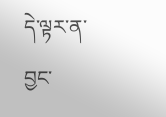དེ་ལྟར་ན་བྱང་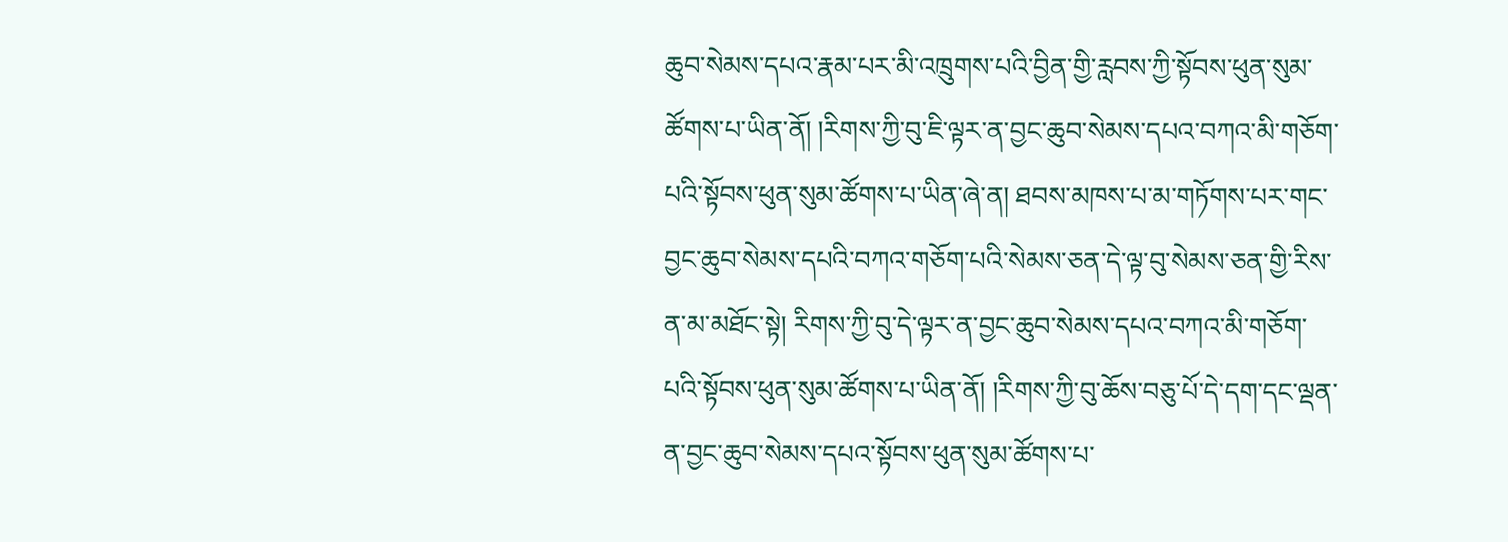ཆུབ་སེམས་དཔའ་རྣམ་པར་མི་འཁྲུགས་པའི་བྱིན་གྱི་རླབས་ཀྱི་སྟོབས་ཕུན་སུམ་ཚོགས་པ་ཡིན་ནོ། །རིགས་ཀྱི་བུ་ཇི་ལྟར་ན་བྱང་ཆུབ་སེམས་དཔའ་བཀའ་མི་གཅོག་པའི་སྟོབས་ཕུན་སུམ་ཚོགས་པ་ཡིན་ཞེ་ན། ཐབས་མཁས་པ་མ་གཏོགས་པར་གང་བྱང་ཆུབ་སེམས་དཔའི་བཀའ་གཅོག་པའི་སེམས་ཅན་དེ་ལྟ་བུ་སེམས་ཅན་གྱི་རིས་ན་མ་མཐོང་སྟེ། རིགས་ཀྱི་བུ་དེ་ལྟར་ན་བྱང་ཆུབ་སེམས་དཔའ་བཀའ་མི་གཅོག་པའི་སྟོབས་ཕུན་སུམ་ཚོགས་པ་ཡིན་ནོ། །རིགས་ཀྱི་བུ་ཆོས་བཅུ་པོ་དེ་དག་དང་ལྡན་ན་བྱང་ཆུབ་སེམས་དཔའ་སྟོབས་ཕུན་སུམ་ཚོགས་པ་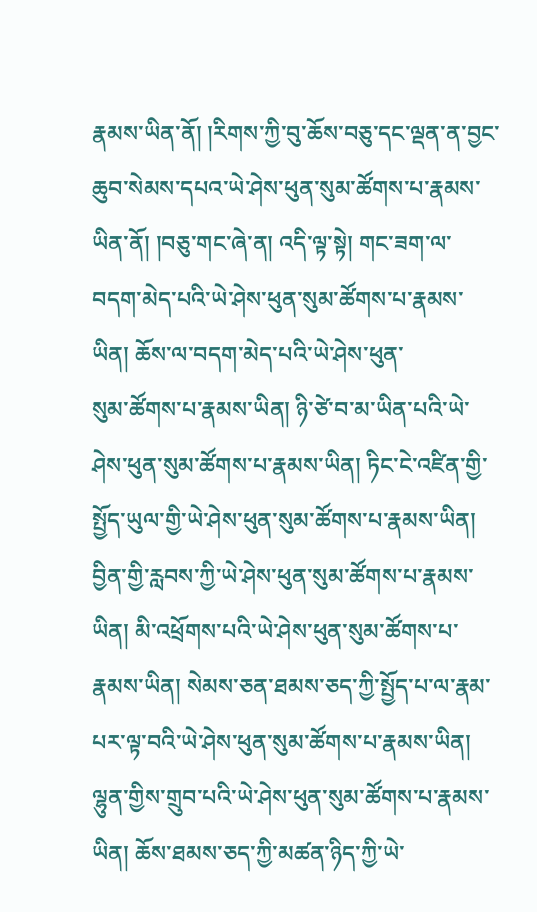རྣམས་ཡིན་ནོ། །རིགས་ཀྱི་བུ་ཆོས་བཅུ་དང་ལྡན་ན་བྱང་ཆུབ་སེམས་དཔའ་ཡེ་ཤེས་ཕུན་སུམ་ཚོགས་པ་རྣམས་ཡིན་ནོ། །བཅུ་གང་ཞེ་ན། འདི་ལྟ་སྟེ། གང་ཟག་ལ་བདག་མེད་པའི་ཡེ་ཤེས་ཕུན་སུམ་ཚོགས་པ་རྣམས་ཡིན། ཆོས་ལ་བདག་མེད་པའི་ཡེ་ཤེས་ཕུན་
སུམ་ཚོགས་པ་རྣམས་ཡིན། ཉི་ཙེ་བ་མ་ཡིན་པའི་ཡེ་ཤེས་ཕུན་སུམ་ཚོགས་པ་རྣམས་ཡིན། ཏིང་ངེ་འཛིན་གྱི་སྤྱོད་ཡུལ་གྱི་ཡེ་ཤེས་ཕུན་སུམ་ཚོགས་པ་རྣམས་ཡིན། བྱིན་གྱི་རླབས་ཀྱི་ཡེ་ཤེས་ཕུན་སུམ་ཚོགས་པ་རྣམས་ཡིན། མི་འཕྲོགས་པའི་ཡེ་ཤེས་ཕུན་སུམ་ཚོགས་པ་རྣམས་ཡིན། སེམས་ཅན་ཐམས་ཅད་ཀྱི་སྤྱོད་པ་ལ་རྣམ་པར་ལྟ་བའི་ཡེ་ཤེས་ཕུན་སུམ་ཚོགས་པ་རྣམས་ཡིན། ལྷུན་གྱིས་གྲུབ་པའི་ཡེ་ཤེས་ཕུན་སུམ་ཚོགས་པ་རྣམས་ཡིན། ཆོས་ཐམས་ཅད་ཀྱི་མཚན་ཉིད་ཀྱི་ཡེ་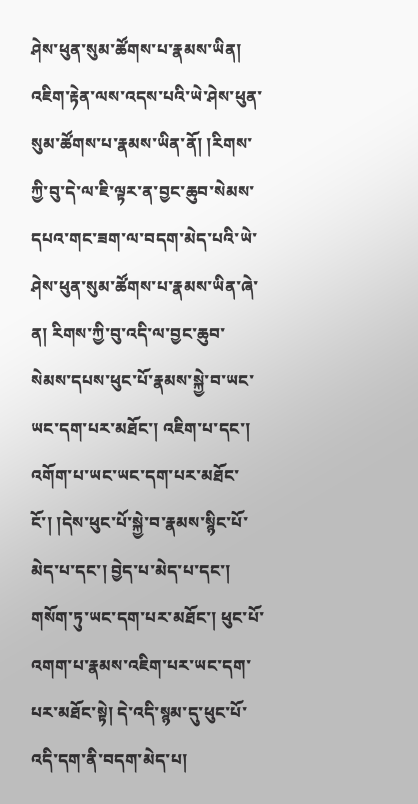ཤེས་ཕུན་སུམ་ཚོགས་པ་རྣམས་ཡིན། འཇིག་རྟེན་ལས་འདས་པའི་ཡེ་ཤེས་ཕུན་སུམ་ཚོགས་པ་རྣམས་ཡིན་ནོ། །རིགས་ཀྱི་བུ་དེ་ལ་ཇི་ལྟར་ན་བྱང་ཆུབ་སེམས་དཔའ་གང་ཟག་ལ་བདག་མེད་པའི་ཡེ་ཤེས་ཕུན་སུམ་ཚོགས་པ་རྣམས་ཡིན་ཞེ་ན། རིགས་ཀྱི་བུ་འདི་ལ་བྱང་ཆུབ་སེམས་དཔས་ཕུང་པོ་རྣམས་སྐྱེ་བ་ཡང་ཡང་དག་པར་མཐོང་། འཇིག་པ་དང་། འགོག་པ་ཡང་ཡང་དག་པར་མཐོང་ངོ་། །དེས་ཕུང་པོ་སྐྱེ་བ་རྣམས་སྙིང་པོ་མེད་པ་དང་། བྱེད་པ་མེད་པ་དང་། གསོག་ཏུ་ཡང་དག་པར་མཐོང་། ཕུང་པོ་འགག་པ་རྣམས་འཇིག་པར་ཡང་དག་པར་མཐོང་སྟེ། དེ་འདི་སྙམ་དུ་ཕུང་པོ་འདི་དག་ནི་བདག་མེད་པ།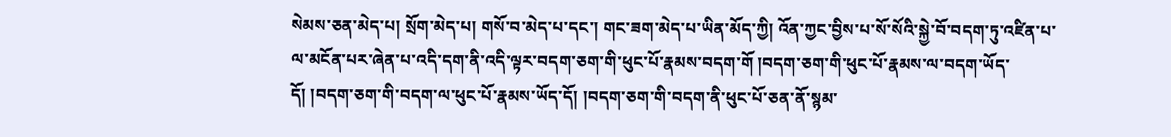སེམས་ཅན་མེད་པ། སྲོག་མེད་པ། གསོ་བ་མེད་པ་དང་། གང་ཟག་མེད་པ་ཡིན་མོད་ཀྱི། འོན་ཀྱང་བྱིས་པ་སོ་སོའི་སྐྱེ་བོ་བདག་ཏུ་འཛིན་པ་ལ་མངོན་པར་ཞེན་པ་འདི་དག་ནི་འདི་ལྟར་བདག་ཅག་གི་ཕུང་པོ་རྣམས་བདག་གོ །བདག་ཅག་གི་ཕུང་པོ་རྣམས་ལ་བདག་ཡོད་དོ། །བདག་ཅག་གི་བདག་ལ་ཕུང་པོ་རྣམས་ཡོད་དོ། །བདག་ཅག་གི་བདག་ནི་ཕུང་པོ་ཅན་ནོ་སྙམ་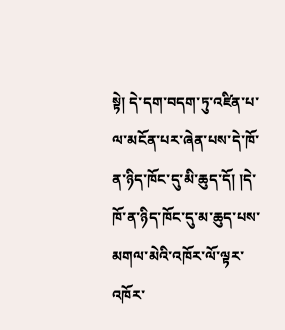སྟེ། དེ་དག་བདག་ཏུ་འཛིན་པ་ལ་མངོན་པར་ཞེན་པས་དེ་ཁོ་ན་ཉིད་ཁོང་དུ་མི་ཆུད་དོ། །དེ་ཁོ་ན་ཉིད་ཁོང་དུ་མ་ཆུད་པས་མགལ་མེའི་འཁོར་ལོ་ལྟར་འཁོར་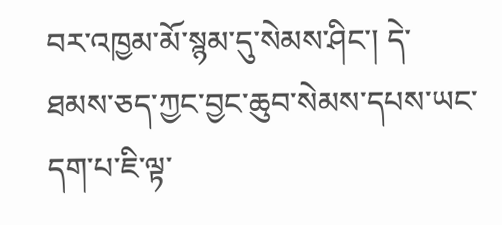བར་འཁྱམ་མོ་སྙམ་དུ་སེམས་ཤིང་། དེ་ཐམས་ཅད་ཀྱང་བྱང་ཆུབ་སེམས་དཔས་ཡང་དག་པ་ཇི་ལྟ་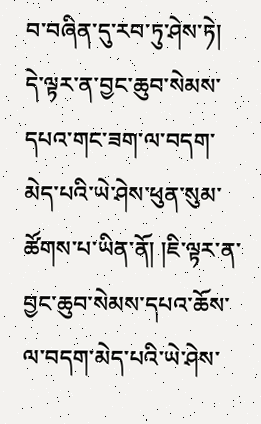བ་བཞིན་དུ་རབ་ཏུ་ཤེས་ཏེ། དེ་ལྟར་ན་བྱང་ཆུབ་སེམས་དཔའ་གང་ཟག་ལ་བདག་མེད་པའི་ཡེ་ཤེས་ཕུན་སུམ་ཚོགས་པ་ཡིན་ནོ། །ཇི་ལྟར་ན་བྱང་ཆུབ་སེམས་དཔའ་ཆོས་ལ་བདག་མེད་པའི་ཡེ་ཤེས་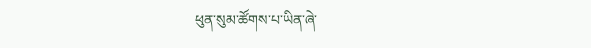ཕུན་སུམ་ཚོགས་པ་ཡིན་ཞེ་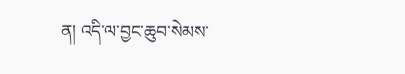ན། འདི་ལ་བྱང་ཆུབ་སེམས་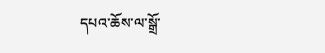དཔའ་ཆོས་ལ་སྒྲོ་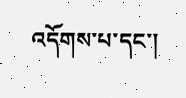འདོགས་པ་དང་།